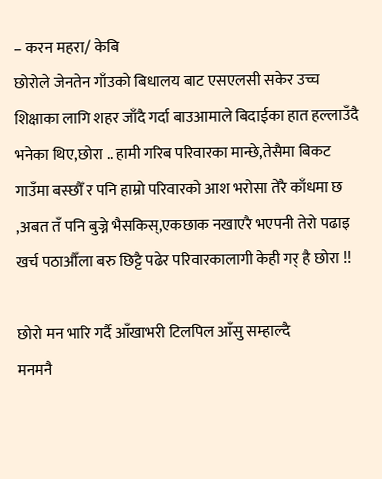– करन महरा/ केबि
छोरोले जेनतेन गाँउको बिधालय बाट एसएलसी सकेर उच्च शिक्षाका लागि शहर जाँदै गर्दा बाउआमाले बिदाईका हात हल्लाउँदै भनेका थिए,छोरा .. हामी गरिब परिवारका मान्छे,तेसैमा बिकट गाउँमा बस्छौँ र पनि हाम्रो परिवारको आश भरोसा तेरै काँधमा छ ,अबत तँ पनि बुज्ने भैसकिस्,एकछाक नखाएरै भएपनी तेरो पढाइ खर्च पठाऔँला बरु छिट्टै पढेर परिवारकालागी केही गर् है छोरा !!

छोरो मन भारि गर्दै आँखाभरी टिलपिल आँसु सम्हाल्दै
मनमनै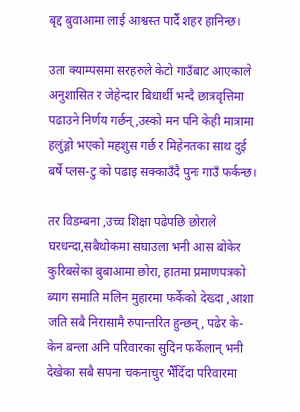बृद्द बुवाआमा लाई आश्वस्त पार्दै शहर हानिन्छ।

उता क्याम्पसमा सरहरुले केटो गाउँबाट आएकाले अनुशासित र जेहेन्दार बिधार्थी भन्दै छात्रवृत्तिमा पढाउने निर्णय गर्छन्,उस्को मन पनि केही मात्रामा हलुंङ्गो भएको महशुस गर्छ र मिहेनतका साथ दुई बर्षे प्लस-टु को पढाइ सक्काउँदै पुनः गाउँ फर्कन्छ।

तर विडम्बना ,उच्च शिक्षा पढेपछि छोराले घरधन्दा,सबैथोकमा सघाउला भनी आस बोकेर कुरिबसेका बुबाआमा छोरा, हातमा प्रमाणपत्रको ब्याग समाति मलिन मुहारमा फर्केको देख्दा ,आशा जति सबै निरासामै रुपान्तरित हुन्छन्, पढेर के- केन बन्ला अनि परिवारका सुदिन फर्केलान् भनी देखेका सबै सपना चकनाचुर भैँदिँदा परिवारमा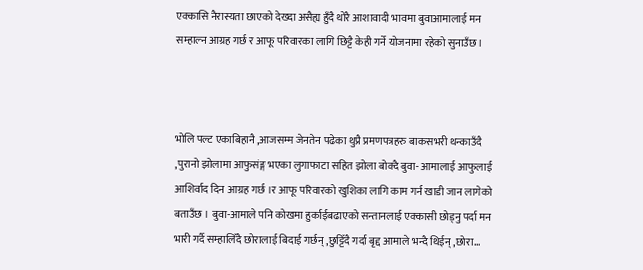एक्कासि नैरास्यता छाएको देख्दा असैह्य हुँदै थोरै आशावादी भावमा बुवाआमालाई मन सम्हाल्न आग्रह गर्छ र आफू परिवारका लागि छिट्टै केही गर्ने योजनामा रहेको सुनाउँछ।



भोलि पल्ट एकाबिहानै ,आजसम्म जेनतेन पढेका थुप्रै प्रमणपत्रहरु बाकसभरी थन्काउँदै ,पुरानो झोलामा आफुसंङ्ग भएका लुगाफाटा सहित झोला बोक्दै बुवा- आमालाई आफुलाई आशिर्वाद दिन आग्रह गर्छ ।र आफू परिवारको खुशिका लागि काम गर्न खाडी जान लागेको बताउँछ । बुवा-आमाले पनि कोखमा हुर्काईबढाएको सन्तानलाई एक्कासी छोड्नु पर्दा मन भारी गर्दै सम्हालिँदै छोरालाई बिदाई गर्छन् ,छुट्टिँदै गर्दा बृद्द आमाले भन्दै थिईन् ,छोरा…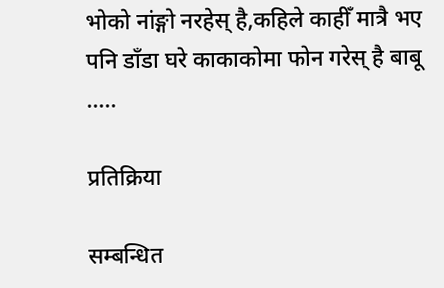भोको नांङ्गो नरहेस् है,कहिले काहीँ मात्रै भए पनि डाँडा घरे काकाकोमा फोन गरेस् है बाबू …..

प्रतिक्रिया

सम्बन्धित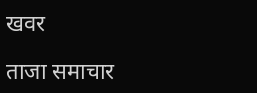खवर

ताजा समाचार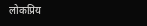लोकप्रिय